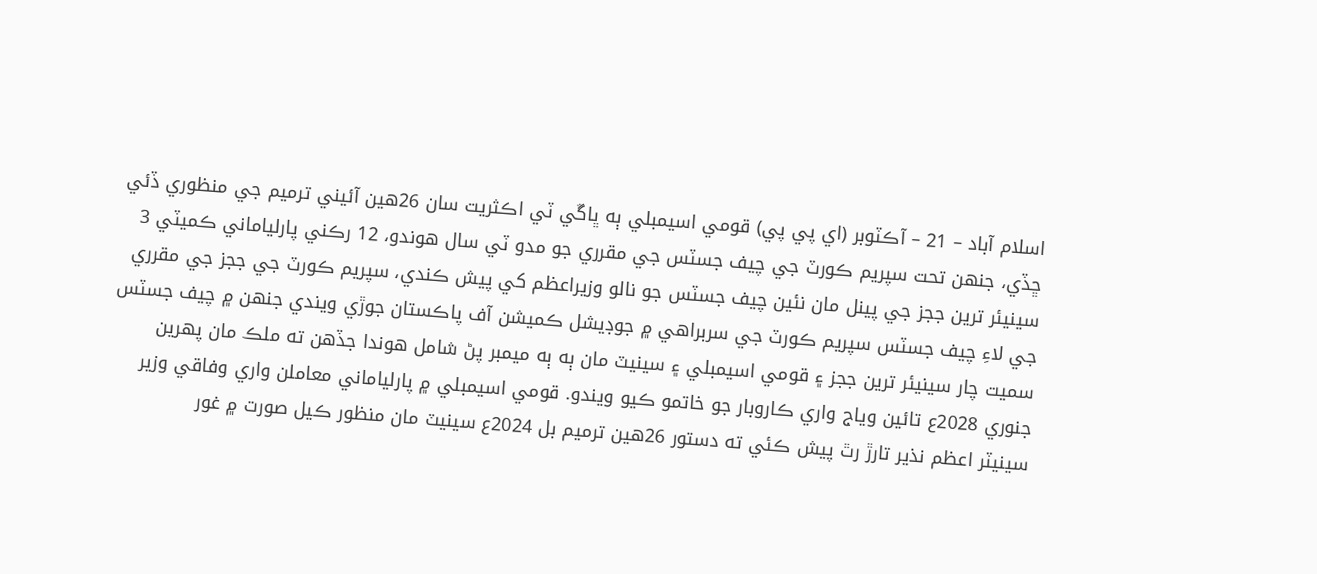اسلام آباد – 21 – آڪٽوبر (اي پي پي) قومي اسيمبلي ٻه ڀاڱي ٽي اڪثريت سان 26هين آئيني ترميم جي منظوري ڏئي ڇڏي، جنهن تحت سپريم ڪورٽ جي چيف جسٽس جي مقرري جو مدو ٽي سال هوندو، 12 رڪني پارلياماني ڪميٽي 3 سينيئر ترين ججز جي پينل مان نئين چيف جسٽس جو نالو وزيراعظم کي پيش ڪندي، سپريم ڪورٽ جي ججز جي مقرري جي لاءِ چيف جسٽس سپريم ڪورٽ جي سربراهي ۾ جوڊيشل ڪميشن آف پاڪستان جوڙي ويندي جنهن ۾ چيف جسٽس سميت چار سينيئر ترين ججز ۽ قومي اسيمبلي ۽ سينيٽ مان ٻه ٻه ميمبر پڻ شامل هوندا جڏهن ته ملڪ مان پهرين جنوري 2028ع تائين وياج واري ڪاروبار جو خاتمو ڪيو ويندو. قومي اسيمبلي ۾ پارلياماني معاملن واري وفاقي وزير سينيٽر اعظم نذير تارڙ رٿ پيش ڪئي ته دستور 26هين ترميم بل 2024ع سينيٽ مان منظور ڪيل صورت ۾ غور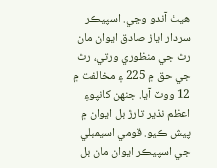هيٺ آندو وڃي. اسپيڪر سردار اياز صادق ايوان مان رٿ جي منظوري ورتي، رٿ جي حق ۾ 225 ۽ مخالفت ۾ 12 ووٽ آيا. جنهن کانپوءِ اعظم نذير تارڙ بل ايوان ۾ پيش ڪيو. قومي اسيمبلي جي اسپيڪر ايوان مان بل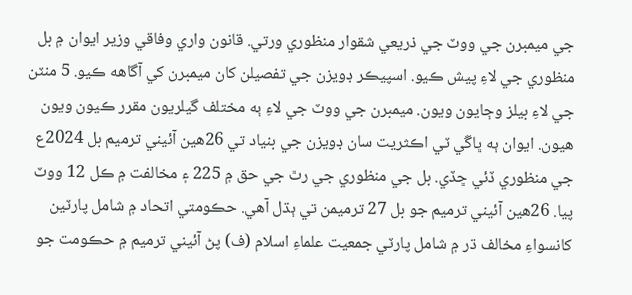جي ميمبرن جي ووٽ جي ذريعي شقوار منظوري ورتي. قانون واري وفاقي وزير ايوان ۾ بل منظوري جي لاءِ پيش ڪيو. اسپيڪر ڊويزن جي تفصيلن کان ميمبرن کي آگاهه ڪيو. 5 منٽن جي لاءِ بيلز وڄايون ويون. ميمبرن جي ووٽ جي لاءِ ٻه مختلف گيلريون مقرر ڪيون ويون هيون. ايوان ٻه ڀاڱي ٽي اڪثريت سان ڊويزن جي بنياد تي 26هين آئيني ترميم بل 2024ع جي منظوري ڏئي ڇڏي. بل جي منظوري جي رٿ جي حق ۾ 225 ۽ مخالفت ۾ ڪل 12 ووٽ پيا. 26هين آئيني ترميم جو بل 27 ترميمن تي ٻڌل آهي. حڪومتي اتحاد ۾ شامل پارٽين کانسواءِ مخالف ڌر ۾ شامل پارٽي جمعيت علماءِ اسلام (ف) پڻ آئيني ترميم ۾ حڪومت جو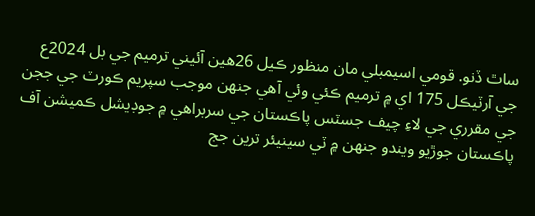ساٿ ڏنو. قومي اسيمبلي مان منظور ڪيل 26هين آئيني ترميم جي بل 2024ع جي آرٽيڪل 175 اي ۾ ترميم ڪئي وئي آهي جنهن موجب سپريم ڪورٽ جي ججن جي مقرري جي لاءِ چيف جسٽس پاڪستان جي سربراهي ۾ جوڊيشل ڪميشن آف پاڪستان جوڙيو ويندو جنهن ۾ ٽي سينيئر ترين جج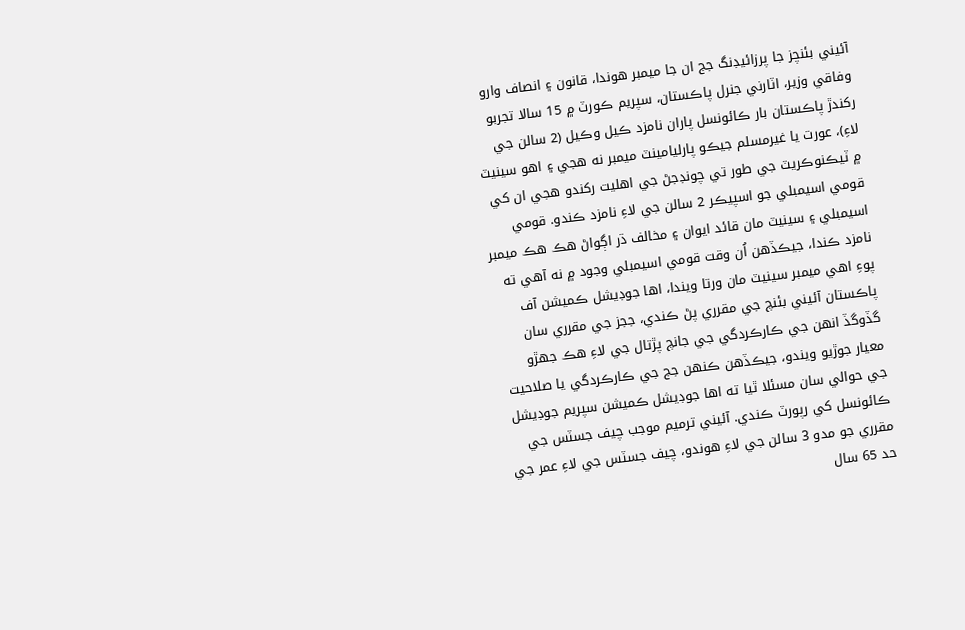آئيني بئنچز جا پرزائيڊنگ جج ان جا ميمبر هوندا، قانون ۽ انصاف وارو وفاقي وزير، اٽارني جنرل پاڪستان، سپريم ڪورٽ ۾ 15 سالا تجربو رکندڙ پاڪستان بار ڪائونسل پاران نامزد ڪيل وڪيل (2 سالن جي لاءِ)، عورت يا غيرمسلم جيڪو پارليامينٽ ميمبر نه هجي ۽ اهو سينيٽ ۾ ٽيڪنوڪريٽ جي طور تي چونڊجڻ جي اهليت رکندو هجي ان کي قومي اسيمبلي جو اسپيڪر 2 سالن جي لاءِ نامزد ڪندو. قومي اسيمبلي ۽ سينيٽ مان قائد ايوان ۽ مخالف ڌر اڳواڻ هڪ هڪ ميمبر نامزد ڪندا، جيڪڏهن اُن وقت قومي اسيمبلي وجود ۾ نه آهي ته پوءِ اهي ميمبر سينيٽ مان ورتا ويندا، اها جوڊيشل ڪميشن آف پاڪستان آئيني بئنچ جي مقرري پڻ ڪندي، ججز جي مقرري سان گڏوگڏ انهن جي ڪارڪردگي جي جانچ پڙتال جي لاءِ هڪ جهڙو معيار جوڙيو ويندو، جيڪڏهن ڪنهن جج جي ڪارڪردگي يا صلاحيت جي حوالي سان مسئلا ٿيا ته اها جوڊيشل ڪميشن سپريم جوڊيشل ڪائونسل کي رپورٽ ڪندي. آئيني ترميم موجب چيف جسٽس جي مقرري جو مدو 3 سالن جي لاءِ هوندو، چيف جسٽس جي لاءِ عمر جي حد 65 سال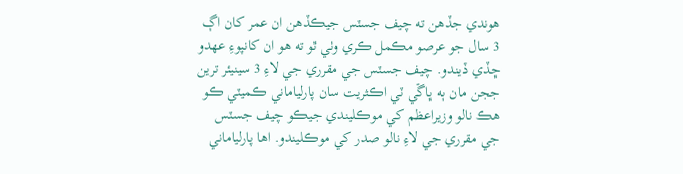هوندي جڏهن ته چيف جسٽس جيڪڏهن ان عمر کان اڳ 3 سال جو عرصو مڪمل ڪري وٺي ٿو ته هو ان کانپوءِ عهدو ڇڏي ڏيندو. چيف جسٽس جي مقرري جي لاءِ 3 سينيئر ترين ججن مان ٻه ڀاڱي ٽي اڪثريت سان پارلياماني ڪميٽي ڪو هڪ نالو وزيراعظم کي موڪليندي جيڪو چيف جسٽس جي مقرري جي لاءِ نالو صدر کي موڪليندو. اها پارلياماني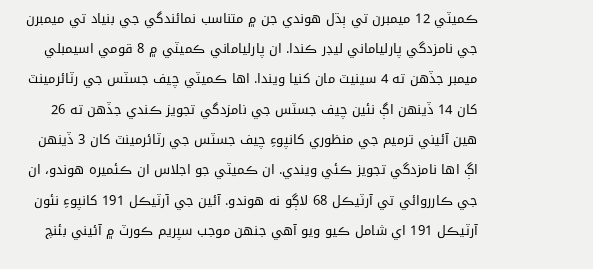ڪميٽي 12 ميمبرن تي ٻڌل هوندي جن ۾ متناسب نمائندگي جي بنياد تي ميمبرن جي نامزدگي پارلياماني ليڊر ڪندا. ان پارلياماني ڪميٽي ۾ 8 قومي اسيمبلي ميمبر جڏهن ته 4 سينيٽ مان کنيا ويندا. اها ڪميٽي چيف جسٽس جي رٽائرمينٽ کان 14 ڏينهن اڳ نئين چيف جسٽس جي نامزدگي تجويز ڪندي جڏهن ته 26 هين آئيني ترميم جي منظوري کانپوءِ چيف جسٽس جي رٽائرمينٽ کان 3 ڏينهن اڳ اها نامزدگي تجويز ڪئي ويندي. ان ڪميٽي جو اجلاس ان ڪئميره هوندو، ان جي ڪارروائي تي آرٽيڪل 68 لاڳو نه هوندو. آئين جي آرٽيڪل 191 کانپوءِ نئون آرٽيڪل 191 اي شامل ڪيو ويو آهي جنهن موجب سپريم ڪورٽ ۾ آئيني بئنچ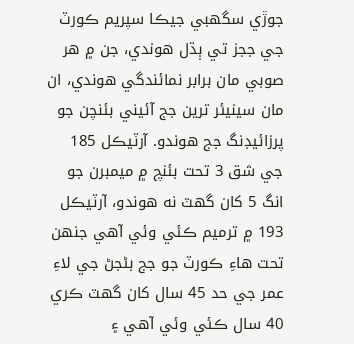جوڙي سگهبي جيڪا سپريم ڪورٽ جي ججز تي ٻڌل هوندي، جن ۾ هر صوبي مان برابر نمائندگي هوندي، ان مان سينيئر ترين جج آئيني بئنچن جو پرزائيڊنگ جج هوندو. آرٽيڪل 185 جي شق 3 تحت بئنچ ۾ ميمبرن جو انگ 5 کان گهٽ نه هوندو، آرٽيڪل 193 ۾ ترميم ڪئي وئي آهي جنهن تحت هاءِ ڪورٽ جو جج بڻجڻ جي لاءِ عمر جي حد 45 سال کان گهٽ ڪري 40 سال ڪئي وئي آهي ۽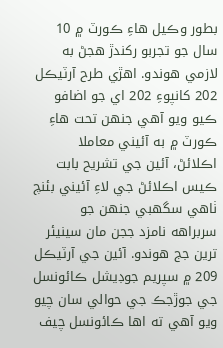بطور وڪيل هاءِ ڪورٽ ۾ 10 سال جو تجربو رکندڙ هجڻ به لازمي هوندو. اهڙي طرح آرٽيڪل 202 کانپوءِ 202 اي جو اضافو ڪيو ويو آهي جنهن تحت هاءِ ڪورٽ ۾ به آئيني معاملا اڪلائڻ، آئين جي تشريح بابت ڪيس اڪلائڻ جي لاءِ آئيني بئنچ ٺاهي سگهبي جنهن جو سربراهه نامزد ججن مان سينيئر ترين جج هوندو. آئين جي آرٽيڪل 209 ۾ سپريم جوڊيشل ڪائونسل جي جوڙجڪ جي حوالي سان چيو ويو آهي ته اها ڪائونسل چيف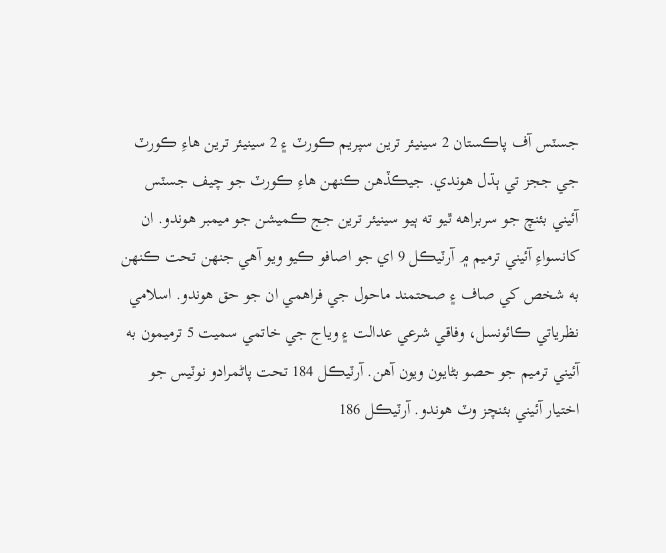جسٽس آف پاڪستان 2 سينيئر ترين سپريم ڪورٽ ۽ 2 سينيئر ترين هاءِ ڪورٽ جي ججز تي ٻڌل هوندي. جيڪڏهن ڪنهن هاءِ ڪورٽ جو چيف جسٽس آئيني بئنچ جو سربراهه ٿيو ته ٻيو سينيئر ترين جج ڪميشن جو ميمبر هوندو. ان کانسواءِ آئيني ترميم ۾ آرٽيڪل 9 اي جو اصافو ڪيو ويو آهي جنهن تحت ڪنهن به شخص کي صاف ۽ صحتمند ماحول جي فراهمي ان جو حق هوندو. اسلامي نظرياتي ڪائونسل، وفاقي شرعي عدالت ۽ وياج جي خاتمي سميت 5 ترميمون به آئيني ترميم جو حصو بڻايون ويون آهن. آرٽيڪل 184 تحت پاڻمرادو نوٽيس جو اختيار آئيني بئنچز وٽ هوندو. آرٽيڪل 186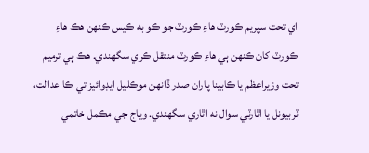اي تحت سپريم ڪورٽ هاءِ ڪورٽ جو ڪو به ڪيس ڪنهن هڪ هاءِ ڪورٽ کان ڪنهن ٻي هاءِ ڪورٽ منتقل ڪري سگهندي. هڪ ٻي ترميم تحت وزيراعظم يا ڪابينا پاران صدر ڏانهن موڪليل ايڊوائيز تي ڪا عدالت، ٽربيونل يا اٿارٽي سوال نه اٿاري سگهندي. وياج جي مڪمل خاتمي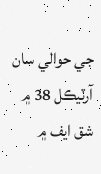جي حوالي سان آرٽيڪل 38 ۾ شق ايف ۾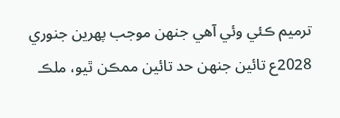ترميم ڪئي وئي آهي جنهن موجب پهرين جنوري 2028ع تائين جنهن حد تائين ممڪن ٿيو، ملڪ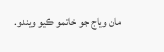مان وياج جو خاتمو ڪيو ويندو.